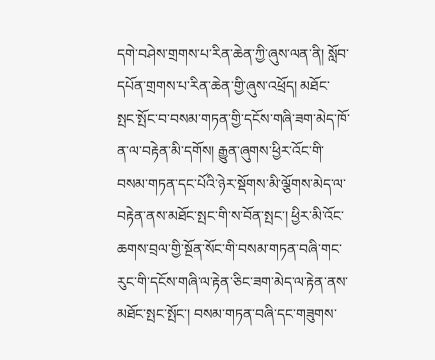དགེ་བཤེས་གྲགས་པ་རིན་ཆེན་ཀྱི་ཞུས་ལན་ནི། སློབ་དཔོན་གྲགས་པ་རིན་ཆེན་གྱི་ཞུས་འཕྲོད། མཐོང་སྤང་སྤོང་བ་བསམ་གཏན་གྱི་དངོས་གཞི་ཟག་མེད་ཁོ་ན་ལ་བརྟེན་མི་དགོས། རྒྱུན་ཞུགས་ཕྱིར་འོང་གི་བསམ་གཏན་དང་པོའི་ཉེར་སྡོགས་མི་ལྕོགས་མེད་ལ་བརྟེན་ནས་མཐོང་སྤང་གི་ས་བོན་སྤང་། ཕྱིར་མི་འོང་ཆགས་བྲལ་གྱི་སྔོན་སོང་གི་བསམ་གཏན་བཞི་གང་རུང་གི་དངོས་གཞི་ལ་རྟེན་ཅིང་ཟག་མེད་ལ་རྟེན་ནས་མཐོང་སྤང་སྤོང་། བསམ་གཏན་བཞི་དང་གཟུགས་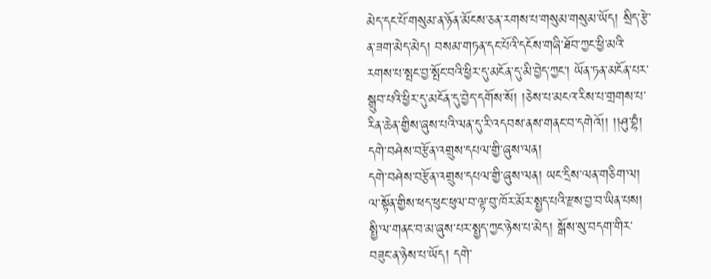མེད་དང་པོ་གསུམ་ན་ཉོན་མོངས་ཅན་རགས་པ་གསུམ་གསུམ་ཡོད། སྲིད་རྩེ་ན་ཟག་མེད་མེད། བསམ་གཏན་དང་པོའི་དངོས་གཞི་ཐོབ་ཀྱང་ཕྱི་མའི་རགས་པ་སྤང་བྱ་སྤོང་བའི་ཕྱིར་དུ་མངོན་དུ་མི་བྱེད་ཀྱང་། ཡོན་ཏན་མངོན་པར་སྒྲུབ་པའི་ཕྱིར་དུ་མངོན་དུ་བྱེད་དགོས་སོ། །ཅེས་པ་མངའ་རིས་པ་གྲགས་པ་རིན་ཆེན་གྱིས་ཞུས་པའི་ལན་དུ་རི་འདབས་ནས་གནང་བ་དགེའོ།། །།ཤུ་བྷཾ།
དགེ་བཤེས་བརྩོན་འགྲུས་དཔལ་གྱི་ཞུས་ལན།
དགེ་བཤེས་བརྩོན་འགྲུས་དཔལ་གྱི་ཞུས་ལན། ཡང་དྲིས་ལན་གཅིག་ལ། ལ་སྟོན་གྱིས་ཕད་ཕུང་ཕུལ་བ་ལྟ་བུ་ཁོར་མོར་སྤྱད་པའི་རྫས་བྱ་བ་ཡིན་པས། སྤྱི་ལ་གནང་བ་མ་ཞུས་པར་སྤྱད་ཀྱང་ཉེས་པ་མེད། སྒོས་སུ་བདག་གིར་བཟུང་ན་ཉེས་པ་ཡོད། དགེ་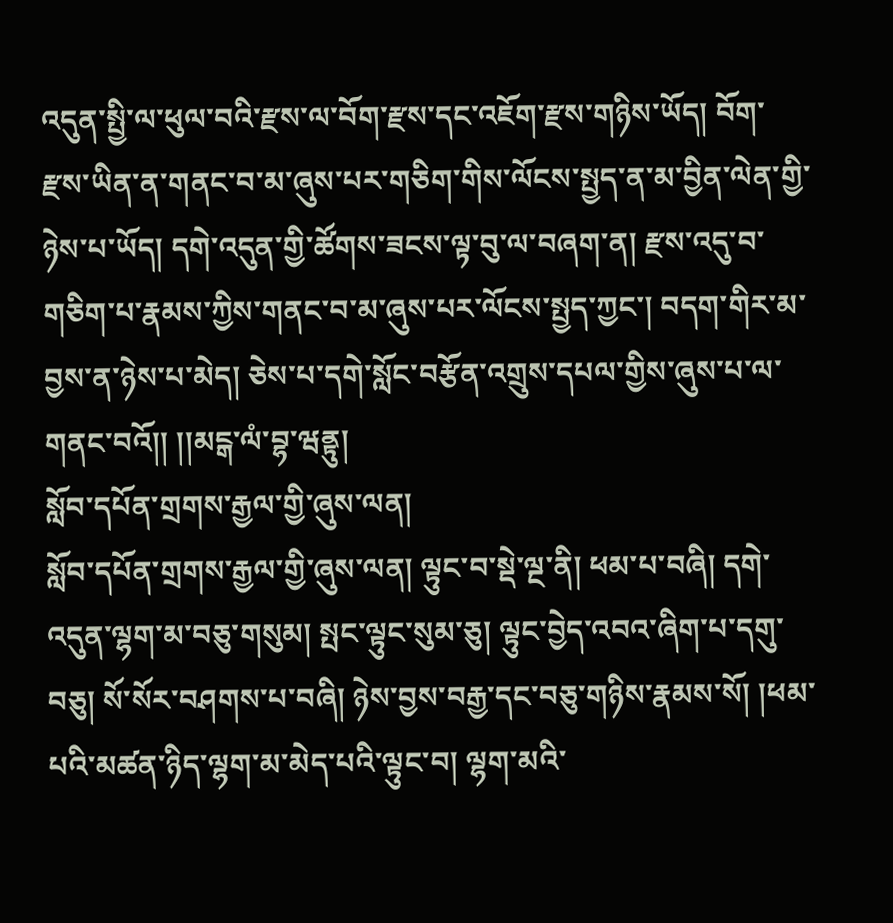འདུན་སྤྱི་ལ་ཕུལ་བའི་རྫས་ལ་བོག་རྫས་དང་འཇོག་རྫས་གཉིས་ཡོད། བོག་རྫས་ཡིན་ན་གནང་བ་མ་ཞུས་པར་གཅིག་གིས་ལོངས་སྤྱད་ན་མ་བྱིན་ལེན་གྱི་ཉེས་པ་ཡོད། དགེ་འདུན་གྱི་ཚོགས་ཟངས་ལྟ་བུ་ལ་བཞག་ན། རྫས་འདུ་བ་གཅིག་པ་རྣམས་ཀྱིས་གནང་བ་མ་ཞུས་པར་ལོངས་སྤྱད་ཀྱང་། བདག་གིར་མ་བྱས་ན་ཉེས་པ་མེད། ཅེས་པ་དགེ་སློང་བརྩོན་འགྲུས་དཔལ་གྱིས་ཞུས་པ་ལ་གནང་བའོ།། །།མངྒ་ལཾ་བྷ་ཝནྟུ།
སློབ་དཔོན་གྲགས་རྒྱལ་གྱི་ཞུས་ལན།
སློབ་དཔོན་གྲགས་རྒྱལ་གྱི་ཞུས་ལན། ལྟུང་བ་སྡེ་ལྔ་ནི། ཕམ་པ་བཞི། དགེ་འདུན་ལྷག་མ་བཅུ་གསུམ། སྤང་ལྟུང་སུམ་ཅུ། ལྟུང་བྱེད་འབའ་ཞིག་པ་དགུ་བཅུ། སོ་སོར་བཤགས་པ་བཞི། ཉེས་བྱས་བརྒྱ་དང་བཅུ་གཉིས་རྣམས་སོ། །ཕམ་པའི་མཚན་ཉིད་ལྷག་མ་མེད་པའི་ལྟུང་བ། ལྷག་མའི་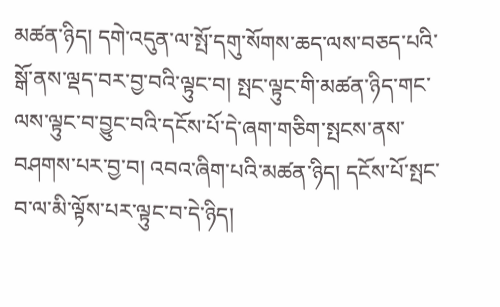མཚན་ཉིད། དགེ་འདུན་ལ་སྤོ་དགུ་སོགས་ཆད་ལས་བཅད་པའི་སྒོ་ནས་ལྡད་བར་བྱ་བའི་ལྟུང་བ། སྤང་ལྟུང་གི་མཚན་ཉིད་གང་ལས་ལྟུང་བ་བྱུང་བའི་དངོས་པོ་དེ་ཞག་གཅིག་སྤངས་ནས་བཤགས་པར་བྱ་བ། འབའ་ཞིག་པའི་མཚན་ཉིད། དངོས་པོ་སྤང་བ་ལ་མི་ལྟོས་པར་ལྟུང་བ་དེ་ཉིད།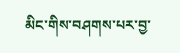མིང་གིས་བཤགས་པར་བྱ་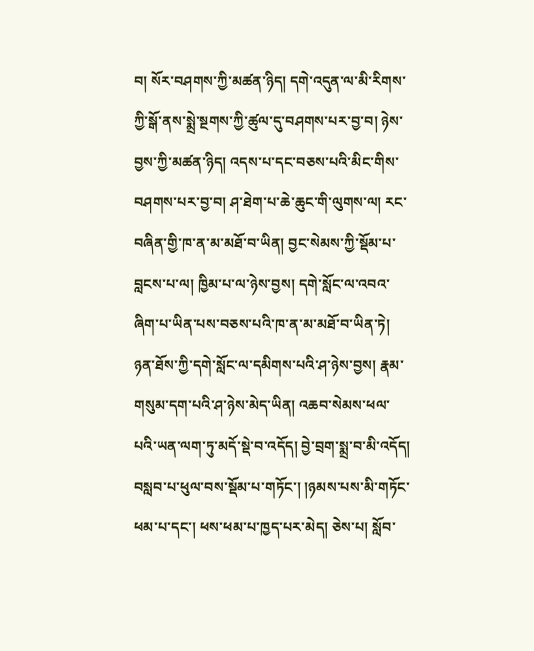བ། སོར་བཤགས་ཀྱི་མཚན་ཉིད། དགེ་འདུན་ལ་མི་རིགས་ཀྱི་སྒོ་ནས་སྨྲེ་སྔགས་ཀྱི་ཚུལ་དུ་བཤགས་པར་བྱ་བ། ཉེས་བྱས་ཀྱི་མཚན་ཉིད། འདས་པ་དང་བཅས་པའི་མིང་གིས་བཤགས་པར་བྱ་བ། ཤ་ཐེག་པ་ཆེ་ཆུང་གི་ལུགས་ལ། རང་བཞིན་གྱི་ཁ་ན་མ་མཐོ་བ་ཡིན། བྱང་སེམས་ཀྱི་སྡོམ་པ་བླངས་པ་ལ། ཁྱིམ་པ་ལ་ཉེས་བྱས། དགེ་སློང་ལ་འབའ་ཞིག་པ་ཡིན་པས་བཅས་པའི་ཁ་ན་མ་མཐོ་བ་ཡིན་ཏེ། ཉན་ཐོས་ཀྱི་དགེ་སློང་ལ་དམིགས་པའི་ཤ་ཉེས་བྱས། རྣམ་གསུམ་དག་པའི་ཤ་ཉེས་མེད་ཡིན། འཆབ་སེམས་ཕལ་པའི་ཡན་ལག་ཏུ་མདོ་སྡེ་བ་འདོད། བྱེ་བྲག་སྨྲ་བ་མི་འདོད། བསླབ་པ་ཕུལ་བས་སྡོམ་པ་གཏོང་། །ཉམས་པས་མི་གཏོང་ཕམ་པ་དང་། ཕས་ཕམ་པ་ཁྱད་པར་མེད། ཅེས་པ། སློབ་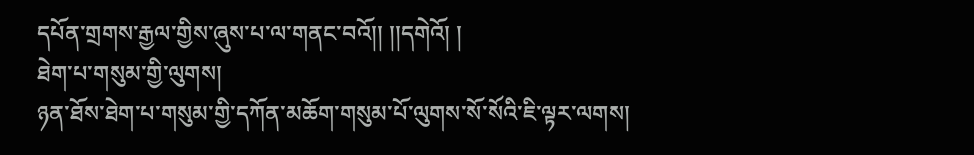དཔོན་གྲགས་རྒྱལ་གྱིས་ཞུས་པ་ལ་གནང་བའོ།། །།དགེའོ། །
ཐེག་པ་གསུམ་གྱི་ལུགས།
ཉན་ཐོས་ཐེག་པ་གསུམ་གྱི་དཀོན་མཆོག་གསུམ་པོ་ལུགས་སོ་སོའི་ཇི་ལྟར་ལགས།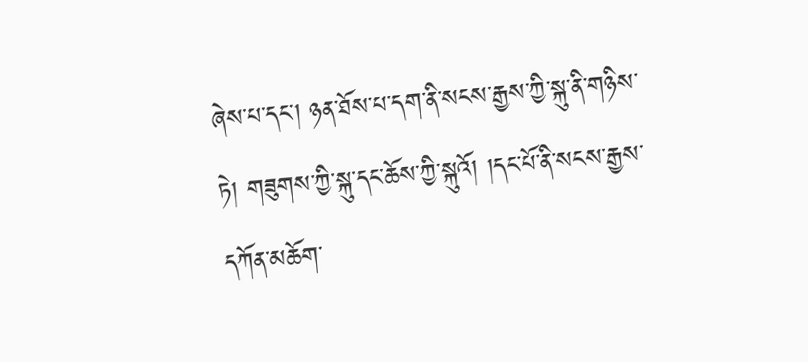ཞེས་པ་དང་། ཉན་ཐོས་པ་དག་ནི་སངས་རྒྱས་ཀྱི་སྐུ་ནི་གཉིས་ཏེ། གཟུགས་ཀྱི་སྐུ་དང་ཆོས་ཀྱི་སྐུའོ། །དང་པོ་ནི་སངས་རྒྱས་དཀོན་མཆོག་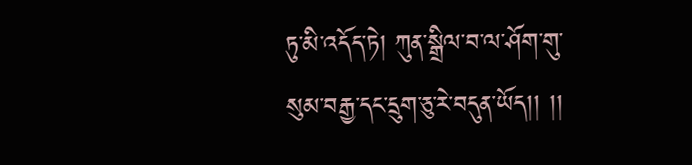ཏུ་མི་འདོད་ཏེ། ཀུན་སྒྲིལ་བ་ལ་ཤོག་གུ་སུམ་བརྒྱ་དང་དྲུག་ཅུ་རེ་བདུན་ཡོད།། །།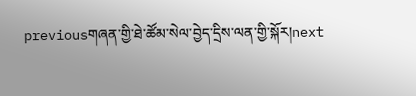previousགཞན་གྱི་ཐེ་ཚོམ་སེལ་བྱེད་དྲིས་ལན་གྱི་སྐོར།next